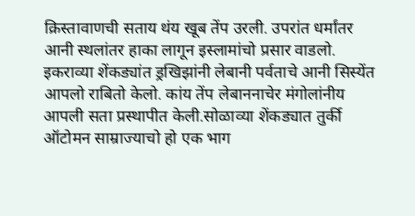क्रिस्तावाणची सताय थंय खूब तेंप उरली. उपरांत धर्मांतर आनी स्थलांतर हाका लागून इस्लामांचो प्रसार वाडलो. इकराव्या शेंकड्यांत ड्रखिझांनी लेबानी पर्वताचे आनी सिस्येंत आपलो राबितो केलो. कांय तेंप लेबाननाचेर मंगोलांनीय आपली सता प्रस्थापीत केली.सोळाव्या शेंकड्यात तुर्की ऑटोमन साम्राज्याचो हो एक भाग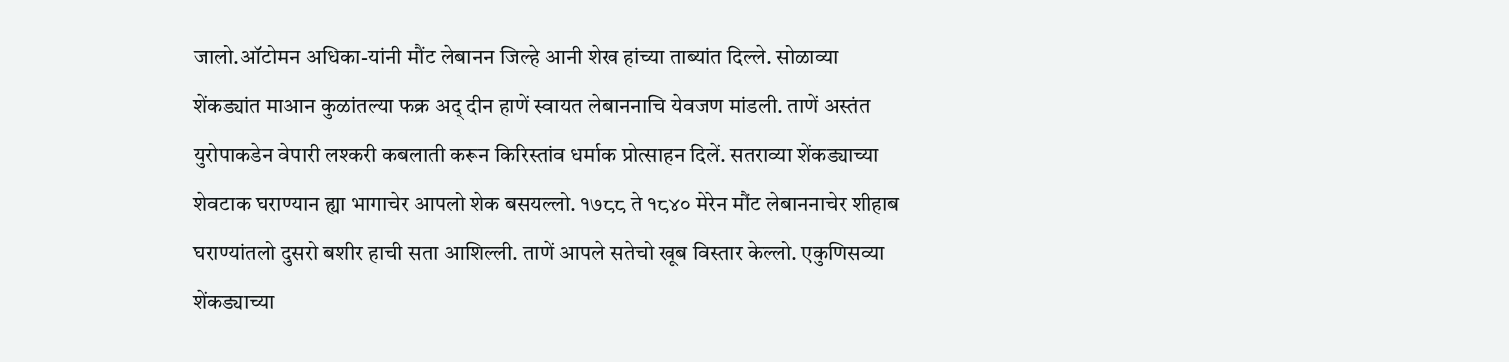जालो.ऑटोमन अधिका-यांनी मौंट लेबानन जिल्हे आनी शेख हांच्या ताब्यांत दिल्ले. सोळाव्या शेंकड्यांत माआन कुळांतल्या फक्र अद् दीन हाणें स्वायत लेबाननाचि येवजण मांडली. ताणें अस्तंत युरोपाकडेन वेपारी लश्करी कबलाती करून किरिस्तांव धर्माक प्रोत्साहन दिलें. सतराव्या शेंकड्याच्या शेवटाक घराण्यान ह्या भागाचेर आपलो शेक बसयल्लो. १७८८ ते १८४० मेरेन मौंट लेबाननाचेर शीहाब घराण्यांतलो दुसरो बशीर हाची सता आशिल्ली. ताणें आपले सतेचो खूब विस्तार केल्लो. एकुणिसव्या शेंकड्याच्या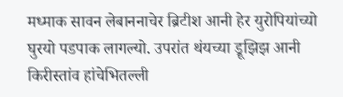मध्माक सावन लेबाननाचेर ब्रिटीश आनी हेर युरोपियांच्यो घुरयो पडपाक लागल्यो. उपरांत थंयच्या ड्रूझिझ आनी किरीस्तांव हांचेभितल्ली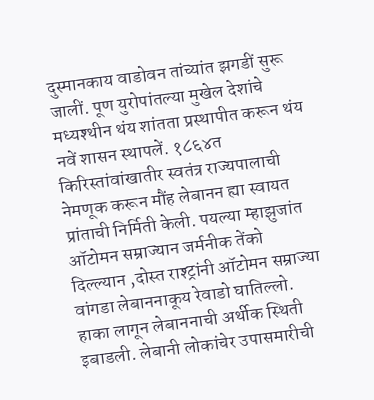दुस्मानकाय वाडोवन तांच्यांत झगडीं सुरू जालीं. पूण युरोपांतल्या मुखेल देशांचे मध्यश्थीन थंय शांतता प्रस्थापीत करून थंय नवें शासन स्थापलें. १८६४त किरिस्तांवांखातीर स्वतंत्र राज्यपालाची नेमणूक करून मौंह लेबानन ह्या स्वायत प्रांताची निर्मिती केली. पयल्या म्हाझुजांत ऑटोमन सम्राज्यान जर्मनीक तेंको दिल्ल्यान ,दोस्त राश्ट्रांनी ऑटोमन सम्राज्या वांगडा लेबाननाकूय रेवाडो घातिल्लो. हाका लागून लेबाननाची अर्थीक स्थिती इबाडली. लेबानी लोकांचेर उपासमारीची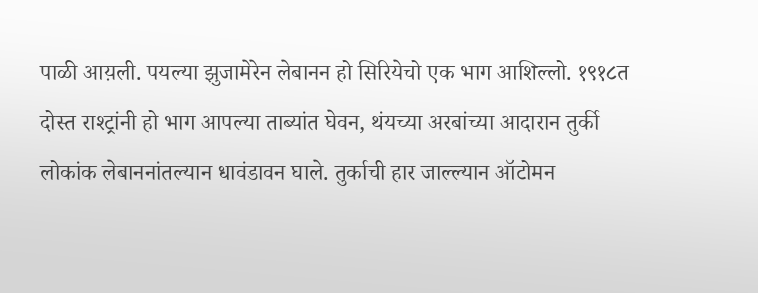पाळी आय़ली. पयल्या झुजामेरेन लेबानन हो सिरियेचो एक भाग आशिल्लो. १९१८त दोस्त राश्ट्रांनी हो भाग आपल्या ताब्यांत घेवन, थंयच्या अरबांच्या आदारान तुर्की लोकांक लेबाननांतल्यान धावंडावन घाले. तुर्काची हार जाल्ल्यान ऑटोमन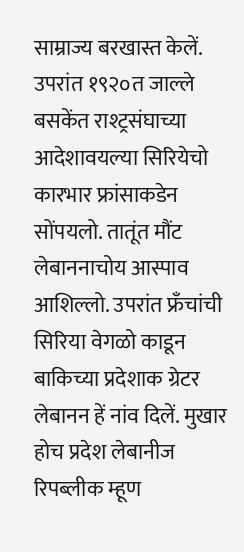साम्राज्य बरखास्त केलें. उपरांत १९२०त जाल्ले बसकेंत राश्ट्रसंघाच्या आदेशावयल्या सिरियेचो कारभार फ्रांसाकडेन सोंपयलो. तातूंत मौंट लेबाननाचोय आस्पाव आशिल्लो. उपरांत फ्रॅंचांची सिरिया वेगळो काडून बाकिच्या प्रदेशाक ग्रेटर लेबानन हें नांव दिलें. मुखार होच प्रदेश लेबानीज रिपब्लीक म्हूण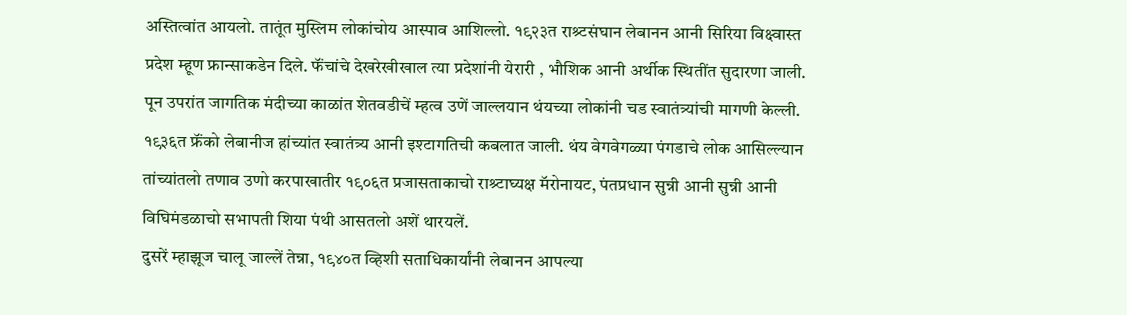अस्तित्वांत आयलो. तातूंत मुस्लिम लोकांचोय आस्पाव आशिल्लो. १९२३त राश्र्टसंघान लेबानन आनी सिरिया विक्ष्वास्त प्रदेश म्हूण फ्रान्साकडेन दिले. फॅंचांचे देखरेखीखाल त्या प्रदेशांनी येरारी , भौशिक आनी अर्थीक स्थितींत सुदारणा जाली. पून उपरांत जागतिक मंदीच्या काळांत शेतवडीचें म्हत्व उणें जाल्लयान थंयच्या लोकांनी चड स्वातंत्र्यांची मागणी केल्ली. १९३६त फ्रॅंको लेबानीज हांच्यांत स्वातंत्र्य आनी इश्टागतिची कबलात जाली. थंय वेगवेगळ्या पंगडाचे लोक आसिल्ल्यान तांच्यांतलो तणाव उणो करपाखातीर १९०६त प्रजासताकाचो राश्र्टाघ्यक्ष मॅरोनायट, पंतप्रधान सुन्नी आनी सुन्नी आनी विघिमंडळाचो सभापती शिया पंथी आसतलो अशें थारयलें.
दुसरें म्हाझूज चालू जाल्लें तेन्ना, १९४०त व्हिशी सताधिकार्यांनी लेबानन आपल्या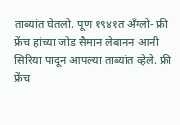ताब्यांत घेतलो. पूण १९४१त ॲंग्लो- फ्री फ्रेंच हांच्या जोड सैमान लेबानन आनी सिरिया पादून आपल्या ताब्यांत व्हेले. फ्री फ्रेंच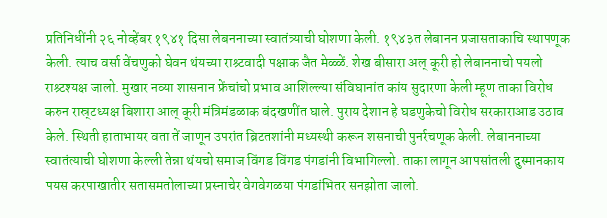प्रतिनिधींनी २६ नोव्हेंबर १९४१ दिसा लेबननाच्या स्वातंत्र्याची घोशणा केली. १९४३त लेबानन प्रजासताकाचि स्थापणूक केली. त्याच वर्सा वेंचणुको घेवन थंयच्या राश्र्टवादी पक्षाक जैत मेळ्ळें. शेख बीसारा अल् कूरी हो लेबाननाचो पयलो राश्र्टश्यक्ष जालो. मुखार नव्या शासनान फ्रेंचांचो प्रभाव आशिल्ल्या संविघानांत कांय सुदारणा केली म्हूण ताका विरोध करुन रास्र्टध्यक्ष बिशारा आल् कूरी मंत्रिमंडळाक बंदखणींत घाले. पुराय देशान हे घडणुकेचो विरोध सरकाराआड उठाव केले. स्थिती हाताभायर वता तें जाणून उपरांत ब्रिटतशांनी मध्यस्थी करून शसनाची पुनर्रचणूक केली. लेबाननाच्या स्वातंत्याची घोशणा केल्ली तेन्ना थंयचो समाज विंगड विंगड पंगडांनी विभागिल्लो. ताका लागून आपसांतली दुस्मानकाय पयस करपाखातीर सतासमतोलाच्या प्रस्नाचेर वेगवेगळया पंगडांभितर सनझोता जालो.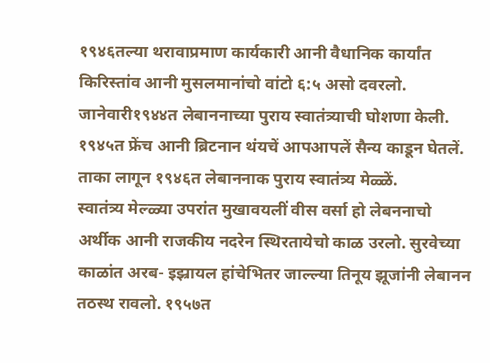१९४६तल्या थरावाप्रमाण कार्यकारी आनी वैधानिक कार्यांत किरिस्तांव आनी मुसलमानांचो वांटो ६:५ असो दवरलो. जानेवारी१९४४त लेबाननाच्या पुराय स्वातंत्र्याची घोशणा केली. १९४५त फ्रेंच आनी ब्रिटनान थंयचें आपआपलें सैन्य काडून घेतलें. ताका लागून १९४६त लेबाननाक पुराय स्वातंत्र्य मेळ्ळें.
स्वातंत्र्य मेल्ळ्या उपरांत मुखावयलीं वीस वर्सा हो लेबननाचो अर्थीक आनी राजकीय नदरेन स्थिरतायेचो काळ उरलो. सुरवेच्या काळांत अरब- इझ्रायल हांचेभितर जाल्ल्या तिनूय झूजांनी लेबानन तठस्थ रावलो. १९५७त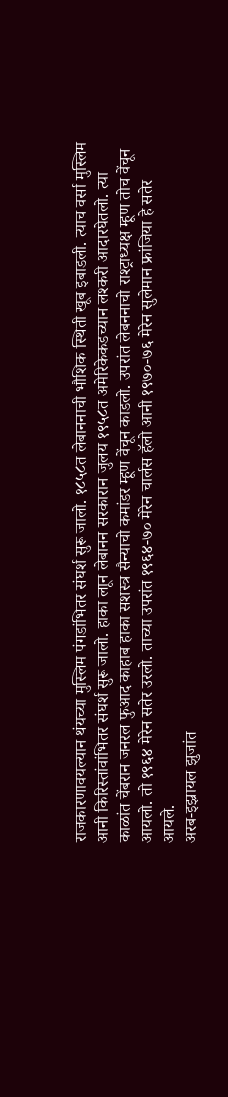राजकारणावयल्यान थंयच्या मुस्लिम पंगडांभितर संघर्श सुरू जालो. १८५८त लेबाननाची भौशिक स्थिती खूब इबाडली. त्याच वर्सा मुस्लिम आनी किरिस्तांवांभितर संघर्श सुरू जालो. हाका लाून लेबानन सरकारान जुलय १९५८त अमेरिकेकडच्यान लश्करी आदारघेतलो. त्या काळांत चेंबरान जनरल फुआद काहाब हाका सशस्त्र सैन्याचो कमांडर म्हूण वेंचून काडलो. उपरांत लेबननाचो राश्ट्राध्यक्ष म्हूण तोच वेंचून आयलो. तो १९६४ मेरेन सतेर उरलो. ताच्या उपरांत १९६४-७० मेरेन चार्लस हॅलो आनी १९७०-७६ मेरेन सुलेमान फ्रांजिया हे सतेर आयले.
अरब-इझ्रायल झुजांत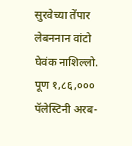सुरवेच्या तेंपार लेबननान वांटो घेवंक नाशिल्लो. पूण १,८६,००० पॅलेस्टिनी अरब-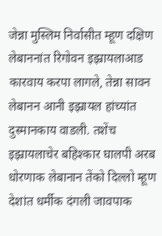जेन्ना मुस्लिम निर्वासीत म्हूण दक्षिण लेबाननांत रिगोवन इझ्रायलाआड कारवाय करपा लागले, तेन्ना सावन लेबानन आनी इझ्रायल हांच्यांत दुस्मानकाय वाडली. तशेंच इझ्रायलाचेर बहिश्कार घालपी अरब धोरणाक लेबानान तेंको दिल्लो म्हूण देशांत धर्मीक दंगली जावपाक